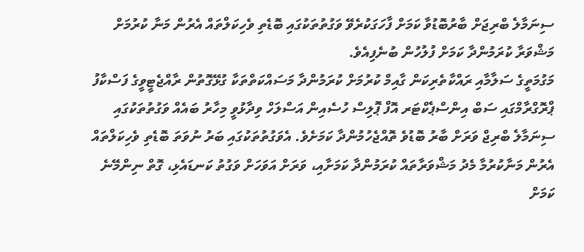ސިނަމާލެ ބްރިޖަށް ބާރުބޮޑުވާ ކަމަށް ފާހަގަކުރެވޭ ވަގުތުތަކުގައި ބޮޑެތި ވެހިކަލްތައް އެރުން މަނާ ކުރުމަށް މަޝްވަރާ ކުރަމުންދާ ކަމަށް ފުލުހުން ބުނެފިއެވެ.
މަގުމަތީގެ ސަލާމާއި ރައްކާތެރިކަން ގާއިމް ކުރުމަށް ކުރަމުންދާ މަސައްކަތްތަކާ ގުޅޭގޮތުން ރާއްޖެޓީވީގެ ފަސްކާފު ޕްރޮގްރާމްގައި ސަބް އިންސްޕެކްޓަރ އޮފް ޕޮލިސް ހުސެއިން އަސްލަހް ވިދާޅުވީ މިހާރު ބައެއް ވަގުތުތަކުގައި ސިނަމާލެ ބްރިޖް ވަރަށް ބާރު ބޮޑުވެ ތޮއްޖެހުމުންދާ ކަމަށެވެ. އެވަގުތުތަކުގައި ބަރު ނުވަތަ ބޮޑެތި ވެހިކަލްތައް އެރުން މަނާކުރުމާ މެދު މަޝްވަރާތައް ކުރަމުންދާ ކަމަށާއި، ވަރަށް އަވަހަށް ވަގުތު ކަނޑައެޅި، ގޮތް ނިންމޭނެ ކަމަށް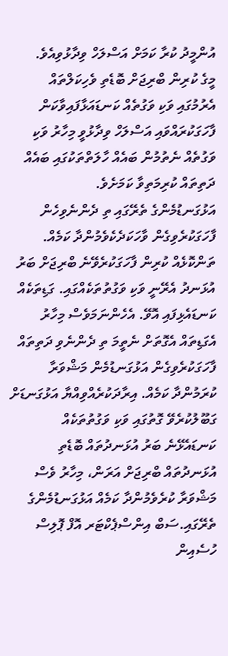އުންމީދު ކުރާ ކަމަށް އަސްލަހް ވިދާޅުވިއެވެ.
މީގެ ކުރިން ބްރިޖަށް ބޮޑެތި ވެހިކަލްތައް އެރުމުގައި ވަކި ވަގުތެއް ކަނޑައަޅާފައިވާކަން ފާހަގަކުރައްވައި އަސްލަހް ވިދާޅުވީ މިހާރު ވަކި ވަގުތެއް ނެތުމުން ބައެއް ހާލަތްތަކުގައި ބައެއް ދަތިތައް ކުރިމަތިވާ ކަމަށެވެ.
އަޅުގަނޑުމެންގެ ތެރޭގައި ތި ދެންނެވިހެން ފާހަގަކުރެވިގެން ވާހަކަދެކެވެމުންދާ ކަމެއް. ތަންކޮޅެއް ކުރިން ފާހަގަކުރެވޭނެ ބްރިޖަށް ބަރު އުޅަނދު އެރޭނީ ވަކި ވަގުތުތަކެއްގައި. ގަޑިތަކެއް ކަނޑައެޅިފައި އޮވޭ. އެހެންނަމަވެސް މިހާރު އެގަޑިތައް އެގޮތަށް ނެތީމަ ތި ދެންނެވި ދަތިތައް ފާހަގަކުރެވިގެން އަޅުގަނޑުމެން މަޝްވަރާ ކުރަމުންދާ ކަމެއް. އިރާދަކުރެއްވިއްޔާ އަޅުގަނޑަށް ގަބޫލުކުރެވޭ ގޮތުގައި ވަކި ވަގުތުތަކެއް ކަނޑައެޅޭނެ ބަރު އުޅަނދުތައް ބޮޑެތި އުޅަނދުތައް ބްރިޖަށް އަރަން، މިހާރު ވެސް މަޝްވަރާ ކުރެވެމުންދާ ކަމެއް އަޅުގަނޑުމެންގެ ތެރޭގައި.ސަބް އިންސްޕެކްޓަރ އޮފް ޕޮލިސް ހުސެއިން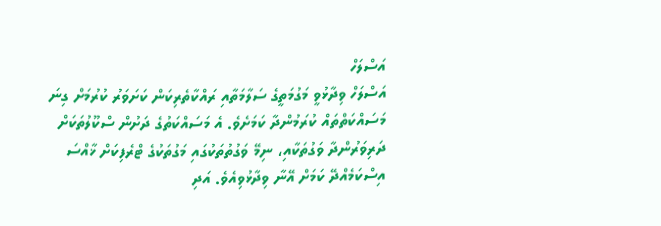އަސްލަހް
އަސްލަހް ވިދާޅުވީ މަގުމަތީގެ ސަލާމަތާއި ރައްކާތެރިކަން ކަށަވަރު ކުރުމަށް ގިނަ މަސައްކަތްތައް ކުރަމުންދާ ކަމަށެވެ. އެ މަސައްކަތުގެ ދަށުން ސްކޫލުތަކަށް ދަރިވަރުންދާ ވަގުތަކާއި، ނިމޭ ވަގުތުތަކުގައި މަގުތަކުގެ ޓްރެފިކަށް ޚާއްސަ އިސްކަމެއްދޭ ކަމަށް އޭނާ ވިދާޅުވިއެވެ. އަދި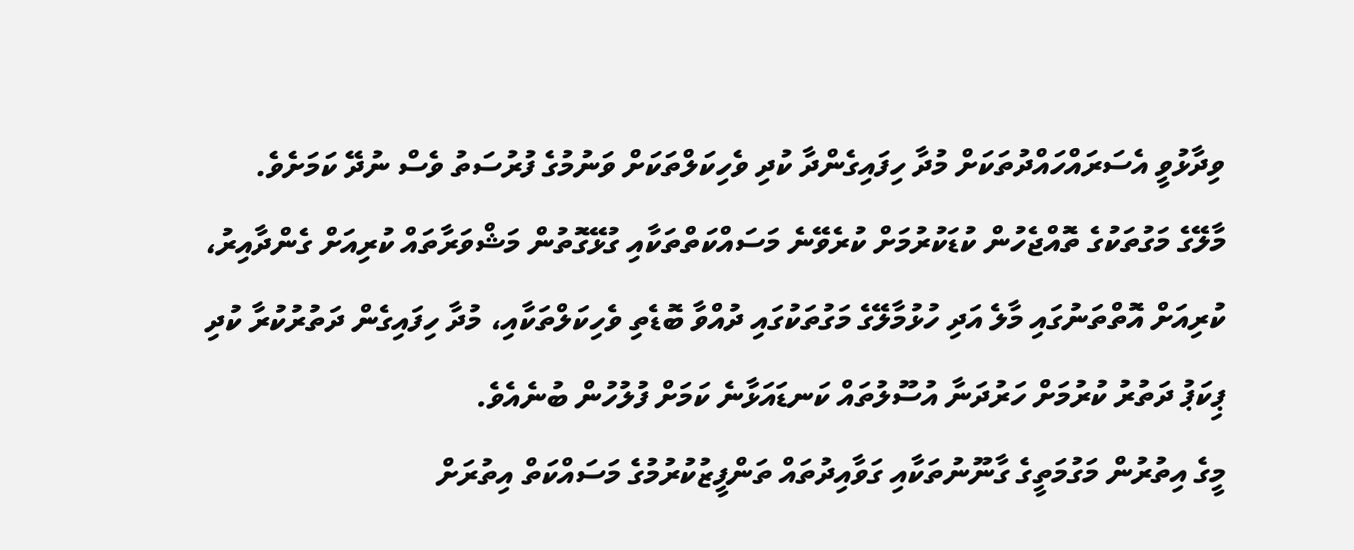ވިދާޅުވީ އެސަރައްހައްދުތަކަށް މުދާ ހިފައިގެންދާ ކުދި ވެހިކަލްތަކަށް ވަނުމުގެ ފުރުސަތު ވެސް ނުދޭ ކަމަށެވެ.
މާލޭގެ މަގުތަކުގެ ތޮއްޖެހުން ކުޑަކުރުމަށް ކުރެވޭނެ މަސައްކަތްތަކާއި ގުޅޭގޮތުން މަޝްވަރާތައް ކުރިއަށް ގެންދާއިރު، ކުރިއަށް އޮތްތަނުގައި މާލެ އަދި ހުޅުމާލޭގެ މަގުތަކުގައި ދުއްވާ ބޮޑެތި ވެހިކަލްތަކާއި، މުދާ ހިފައިގެން ދަތުރުކުރާ ކުދި ޕިކަޕު ދަތުރު ކުރުމަށް ހަރުދަނާ އުސޫލުތައް ކަނޑައަޅާނެ ކަމަށް ފުލުހުން ބުނެއެވެ.
މީގެ އިތުރުން މަގުމަތީގެ ގާނޫނުތަކާއި ގަވާއިދުތައް ތަންފީޒުކުރުމުގެ މަސައްކަތް އިތުރަށް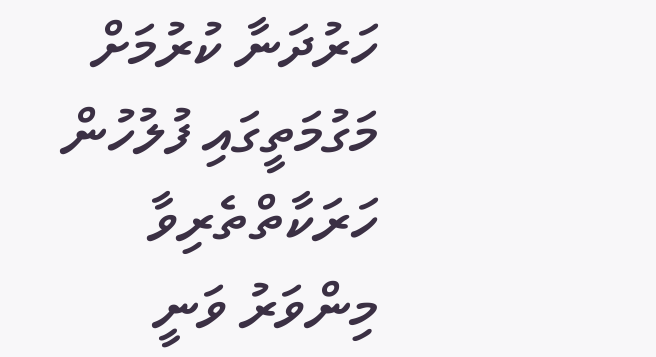ހަރުދަނާ ކުރުމަށް މަގުމަތީގައި ފުލުހުން ހަރަކާތްތެރިވާ މިންވަރު ވަނީ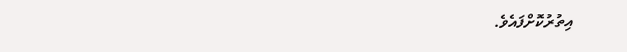އިތުރުކޮށްފައެވެ.